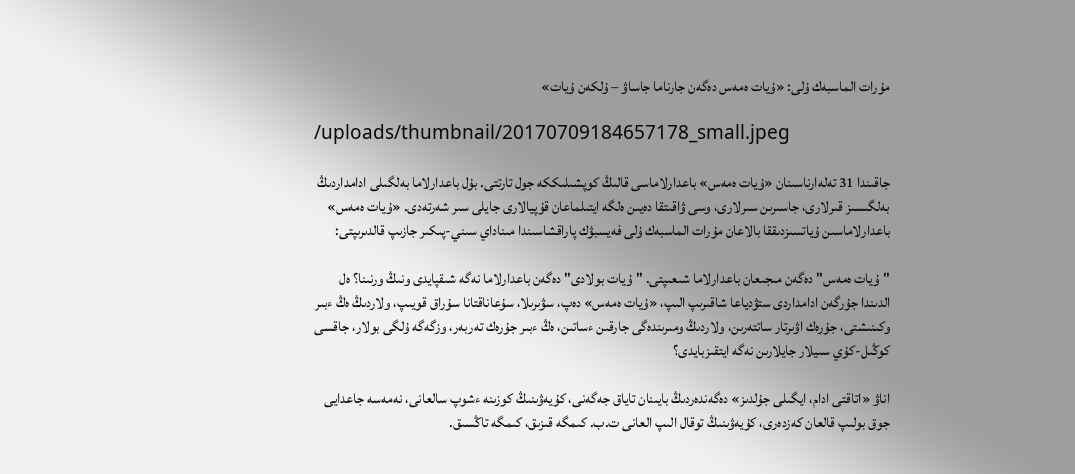مۇرات الماسبەك ۇلى: «ۇيات ەمەس دەگەن جارناما جاساۋ – ۇلكەن ۇيات»

/uploads/thumbnail/20170709184657178_small.jpeg

جاقىندا 31 تەلەارناسىنان «ۇيات ەمەس» باعدارلاماسى قالىڭ كوپشىلىككە جول تارتتى. بۇل باعدارلاما بەلگىلى ادامداردىڭ بەلگىسىز قىرلارى، جاسىرىن سىرلارى، وسى ۋاقىتقا دەيىن ەلگە ايتىلماعان قۇپيالارى جايلى سىر شەرتەدى. «ۇيات ەمەس» باعدارلاماسىن ۇياتسىزدىققا بالاعان مۇرات الماسبەك ۇلى فەيسبۋك پاراقشاسىندا مىناداي سىني-پىكىر جازىپ قالدىرىپتى:

"ۇيات ەمەس" دەگەن مىجىعان باعدارلاما شىعىپتى. "ۇيات بولادى" دەگەن باعدارلاما نەگە شىقپايدى ونىڭ ورنىنا؟ ەل الدىندا جۇرگەن ادامداردى ستۋدياعا شاقىرىپ الىپ، «ۇيات ەمەس» دەپ، سۋىرىلا، سۇعاناقتانا سۇراق قويىپ، ولاردىڭ ەڭ ءبىر وكىنىشتى، جۇرەك اۋىرتار ساتتەرىن، ولاردىڭ ومىرىندەگى جارقىن ءساتىن، ەڭ ءبىر جۇرەك تەربەر، وزگەگە ۇلگى بولار، جاقسى كوڭىل-كۇي سىيلار جايلارىن نەگە ايتقىزبايدى؟

اناۋ «اتاقتى ادام، ايگىلى جۇلدىز» دەگەندەردىڭ بايىنان تاياق جەگەنى، كۇيەۋىنىڭ كوزىنە ءشوپ سالعانى، نەمەسە جاعدايى جوق بولىپ قالعان كەزدەرى، كۇيەۋىنىڭ توقال الىپ العانى ت.ب. كىمگە قىزىق، كىمگە تاڭسىق.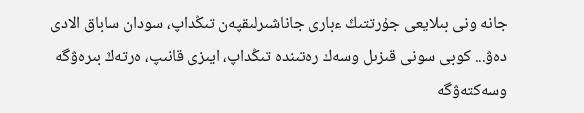جانە ونى بىلايعى جۇرتتىڭ ءبارى جاناشىرلىقپەن تىڭداپ، سودان ساباق الادى دەۋ... كوبى سونى قىزىل وسەك رەتىندە تىڭداپ، ايىزى قانىپ، ەرتەڭ بىرەۋگە وسەكتەۋگە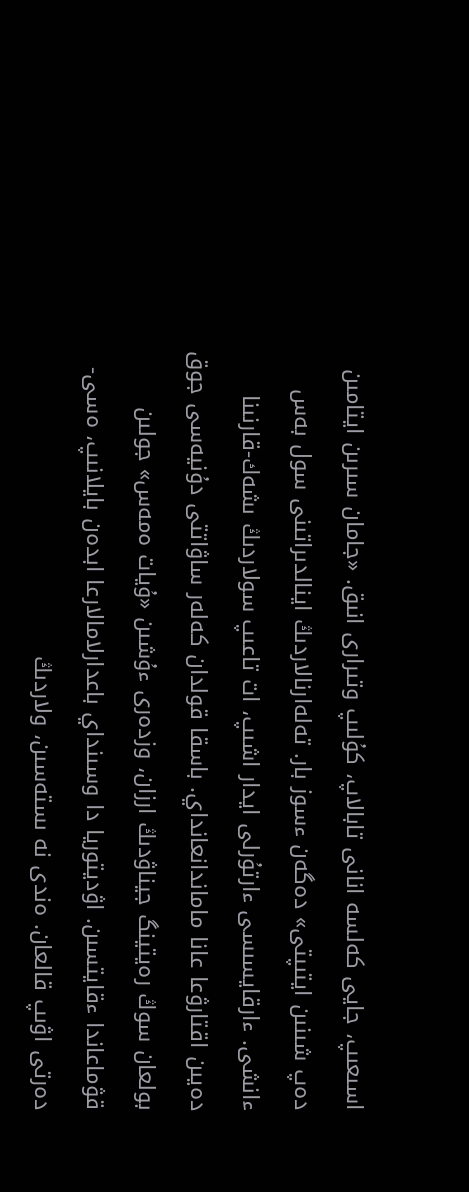اسىعىپ، جايى كەلسە انانى تابالاپ، كۇلىپ وتىرارى انىق. «جامان سىرىن ايتامىن دەپ شىنىن ايتىپتى» دەگەن ءسوز بار. تەلەارنالاردىڭ اينالدىراتىنى سول بەس ءانشى. ءارقايسىسى ءارتۇرلى ايدار اشىپ، ات تاعىپ سولاردىڭ ىشەك-قارنىنا دەيىن اقتارۋعا عانا ماماندانعانداي. باسقا قولدان كەلەر ساۋاتتى دۇنيەسى جوق بولعان سوڭ رەيتينگ جيناۋدىڭ ارزان، وزدەرى ءۇشىن «ۇيات ەمەس» جولىن قۋماعاندا ءقايتسىن. اۋديتوريا دا وسىنداي باعدارلامالارعا ابدەن بايلانىپ، ەسى-دەرتى اۋىپ قالعان. ەندى نە ىستەسىن، ولاردىڭ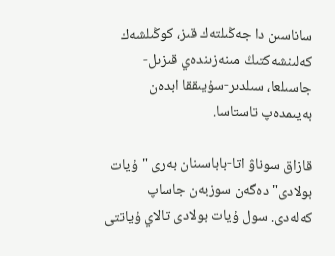ساناسىن دا جەڭىلتەك قىز، كوڭىلشەك كەلىنشەكتىڭ مىنەزىندەي قىزىل-جاسىلعا، سىلدىر-سۇيىققا ابدەن بەيىمدەپ تاستاسا.

قازاق سوناۋ اتا-باباسىنان بەرى "ۇيات بولادى" دەگەن سوزبەن جاساپ كەلەدى. سول ۇيات بولادى تالاي ۇياتتى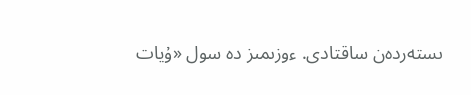ىستەردەن ساقتادى. ءوزىمىز دە سول «ۇيات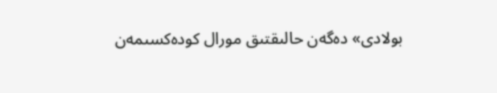بولادى» دەگەن حالىقتىق مورال كودەكسىمەن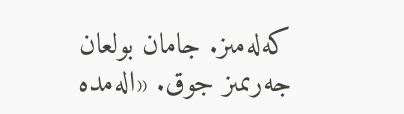كەلەمىز. جامان بولعان جەرىمىز جوق. «الەمدە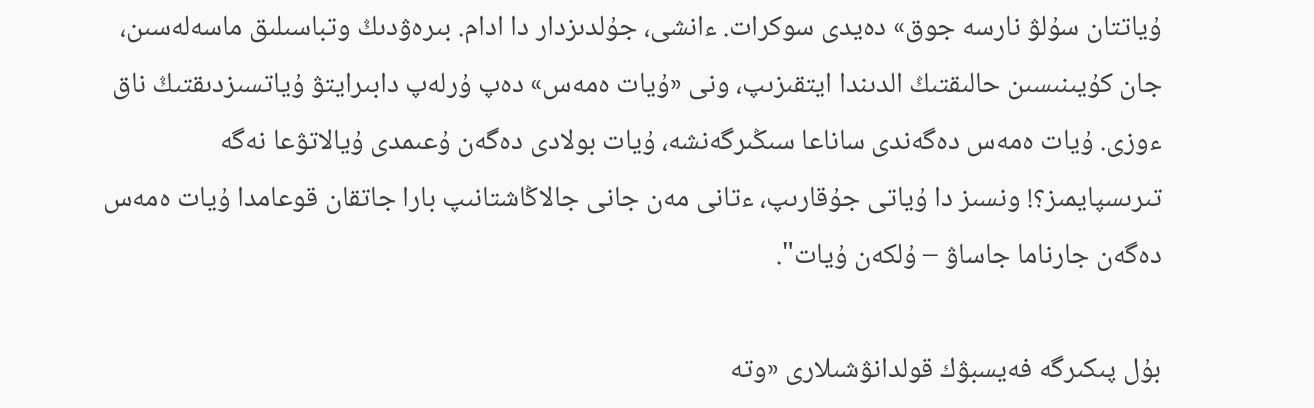ۇياتتان سۇلۋ نارسە جوق» دەيدى سوكرات. ءانشى، جۇلدىزدار دا ادام. بىرەۋدىڭ وتباسىلىق ماسەلەسىن، جان كۇيىنىسىن حالىقتىڭ الدىندا ايتقىزىپ، ونى «ۇيات ەمەس» دەپ ۇرلەپ دابىرايتۋ ۇياتسىزدىقتىڭ ناق ءوزى. ۇيات ەمەس دەگەندى ساناعا سىڭىرگەنشە، ۇيات بولادى دەگەن ۇعىمدى ۇيالاتۋعا نەگە تىرىسپايمىز؟! ونسىز دا ۇياتى جۇقارىپ، ءتانى مەن جانى جالاڭاشتانىپ بارا جاتقان قوعامدا ۇيات ەمەس دەگەن جارناما جاساۋ – ۇلكەن ۇيات".

بۇل پىكىرگە فەيسبۋك قولدانۋشىلارى «وتە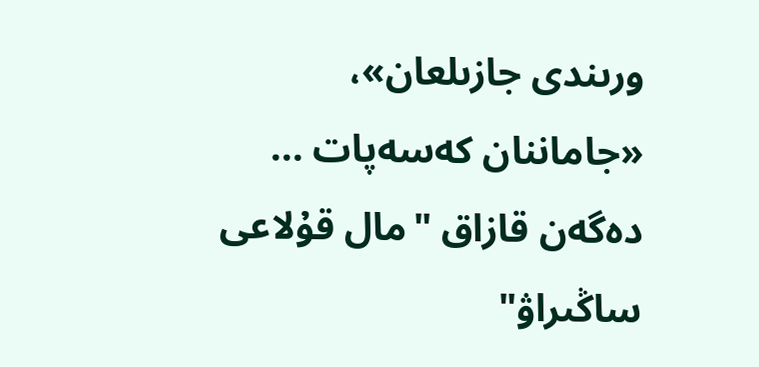ورىندى جازىلعان»، «جاماننان كەسەپات ... دەگەن قازاق "مال قۇلاعى ساڭىراۋ"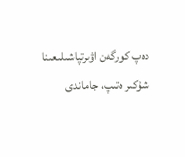دەپ كورگەن اۋىرتپاشىلىعىنا شۇكىر ەتىپ، جاماندى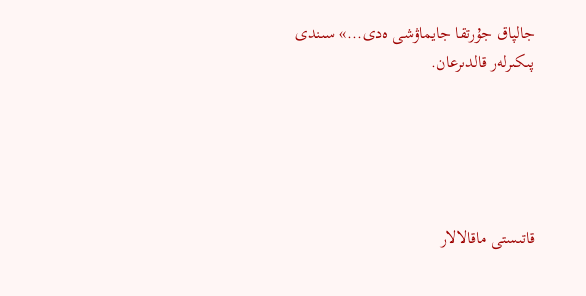جالپاق جۇرتقا جايماۋشى ەدى...» سىندى پىكىرلەر قالدىرعان.





قاتىستى ماقالالار